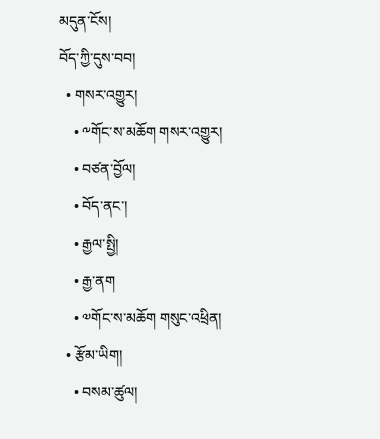མདུན་ངོས།
བོད་ཀྱི་དུས་བབ།
  • གསར་འགྱུར།
    • ༸གོང་ས་མཆོག གསར་འགྱུར།
    • བཙན་བྱོལ།
    • བོད་ནང་།
    • རྒྱལ་སྤྱི།
    • རྒྱ་ནག
    • ༧གོང་ས་མཆོག གསུང་འཕྲིན།
  • རྩོམ་ཡིག།
    • བསམ་ཚུལ།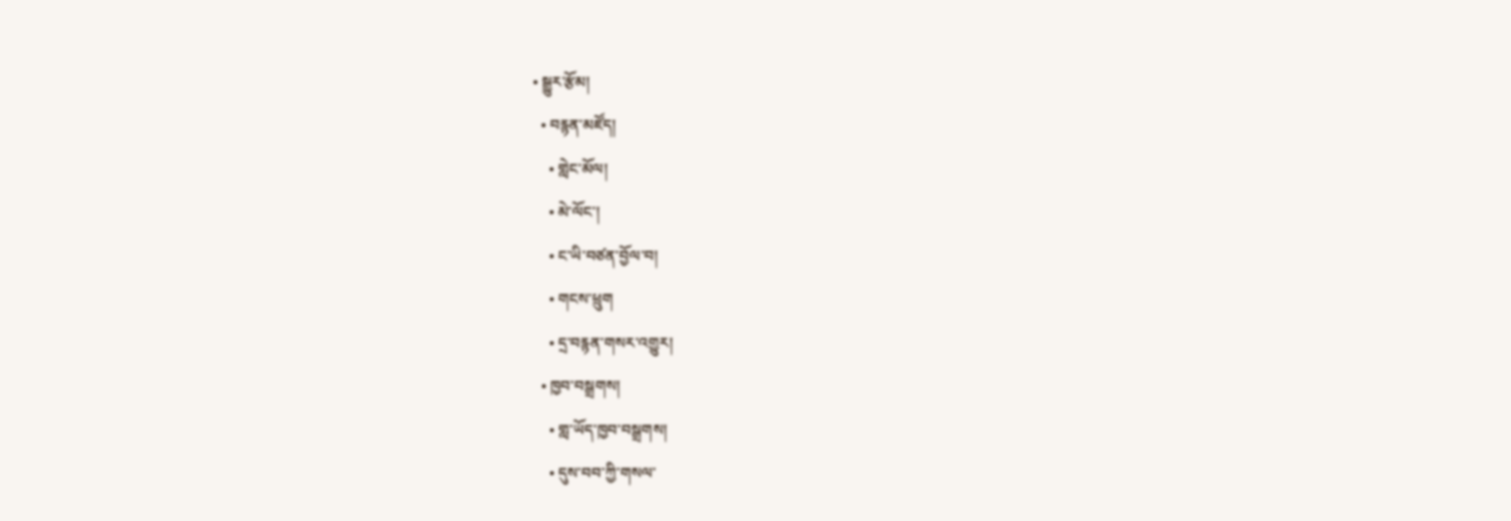• སྒྱུར་རྩོམ།
  • བརྙན་མཛོད།
    • གླེང་མོལ།
    • མེ་ལོང་།
    • ང་ཡི་བཙན་བྱོལ་བ།
    • གངས་ཕྲུག
    • དྲ་བརྙན་གསར་འགྱུར།
  • ཁྱབ་བསྒྲགས།
    • གླ་ཡོད་ཁྱབ་བསྒྲགས།
    • དུས་བབ་ཀྱི་གསལ་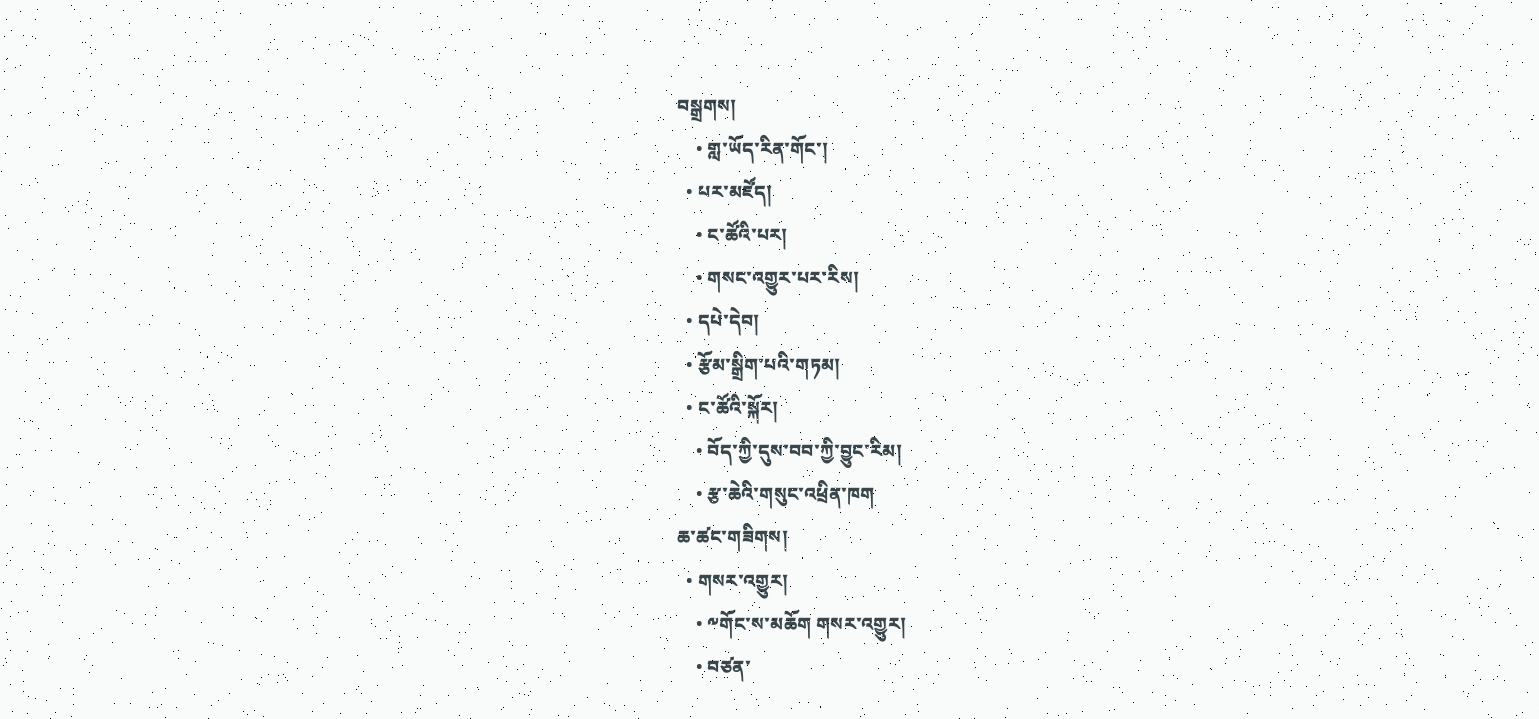བསྒྲགས།
    • གླ་ཡོད་རིན་གོང་།
  • པར་མཛོད།
    • ང་ཚོའི་པར།
    • གསང་འགྱུར་པར་རིས།
  • དཔེ་དེབ།
  • རྩོམ་སྒྲིག་པའི་གཏམ།
  • ང་ཚོའི་སྐོར།
    • བོད་ཀྱི་དུས་བབ་ཀྱི་བྱུང་རིམ།
    • རྩ་ཆེའི་གསུང་འཕྲིན་ཁག
ཆ་ཚང་གཟིགས།
  • གསར་འགྱུར།
    • ༸གོང་ས་མཆོག གསར་འགྱུར།
    • བཙན་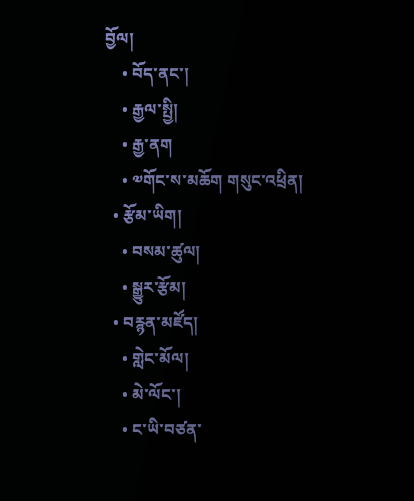བྱོལ།
    • བོད་ནང་།
    • རྒྱལ་སྤྱི།
    • རྒྱ་ནག
    • ༧གོང་ས་མཆོག གསུང་འཕྲིན།
  • རྩོམ་ཡིག།
    • བསམ་ཚུལ།
    • སྒྱུར་རྩོམ།
  • བརྙན་མཛོད།
    • གླེང་མོལ།
    • མེ་ལོང་།
    • ང་ཡི་བཙན་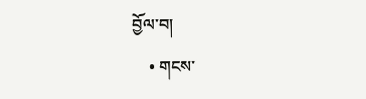བྱོལ་བ།
    • གངས་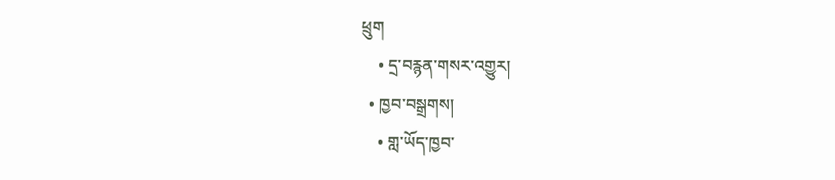ཕྲུག
    • དྲ་བརྙན་གསར་འགྱུར།
  • ཁྱབ་བསྒྲགས།
    • གླ་ཡོད་ཁྱབ་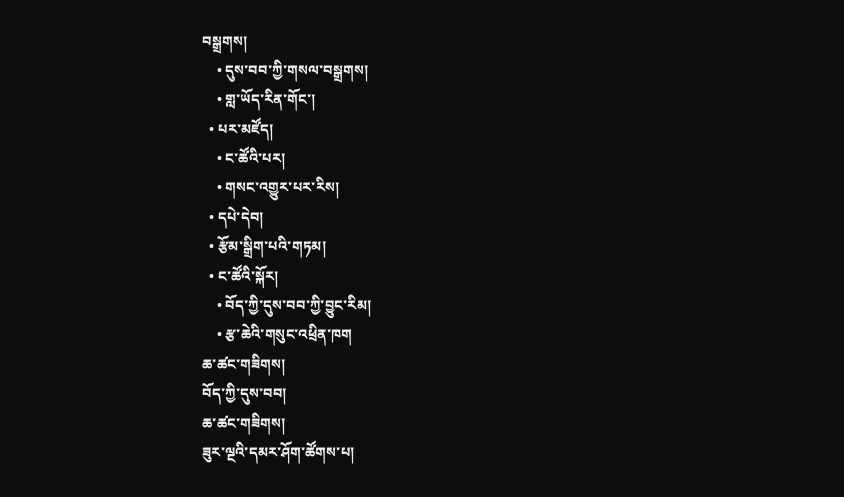བསྒྲགས།
    • དུས་བབ་ཀྱི་གསལ་བསྒྲགས།
    • གླ་ཡོད་རིན་གོང་།
  • པར་མཛོད།
    • ང་ཚོའི་པར།
    • གསང་འགྱུར་པར་རིས།
  • དཔེ་དེབ།
  • རྩོམ་སྒྲིག་པའི་གཏམ།
  • ང་ཚོའི་སྐོར།
    • བོད་ཀྱི་དུས་བབ་ཀྱི་བྱུང་རིམ།
    • རྩ་ཆེའི་གསུང་འཕྲིན་ཁག
ཆ་ཚང་གཟིགས།
བོད་ཀྱི་དུས་བབ།
ཆ་ཚང་གཟིགས།
ཟུར་ལྔའི་དམར་ཤོག་ཚོགས་པ།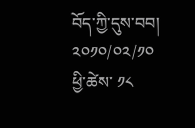བོད་ཀྱི་དུས་བབ།
༢༠༡༠/༠༢/༡༠
ཕྱི་ཚེས་ ༡༨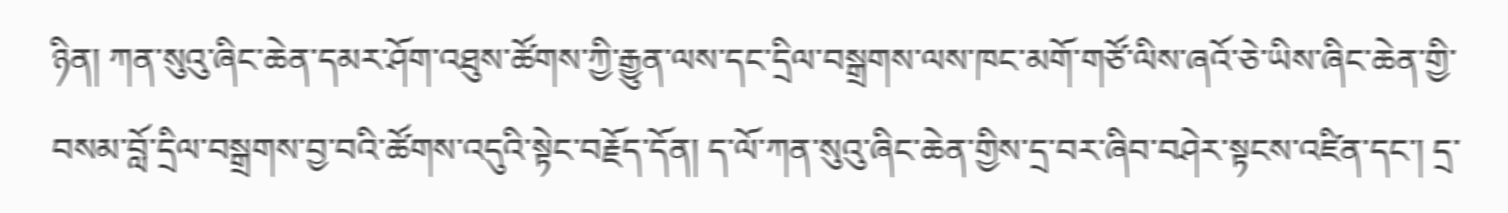ཉིན། ཀན་སུའུ་ཞིང་ཆེན་དམར་ཤོག་འཐུས་ཚོགས་ཀྱི་རྒྱུན་ལས་དང་དྲིལ་བསྒྲགས་ལས་ཁང་མགོ་གཙོ་ལིས་ཞའོ་ཅེ་ཡིས་ཞིང་ཆེན་གྱི་བསམ་བློ་དྲིལ་བསྒྲགས་བྱ་བའི་ཚོགས་འདུའི་སྟེང་བརྗོད་དོན། ད་ལོ་ཀན་སུའུ་ཞིང་ཆེན་གྱིས་དྲ་བར་ཞིབ་བཤེར་སྟངས་འཛིན་དང་། དྲ་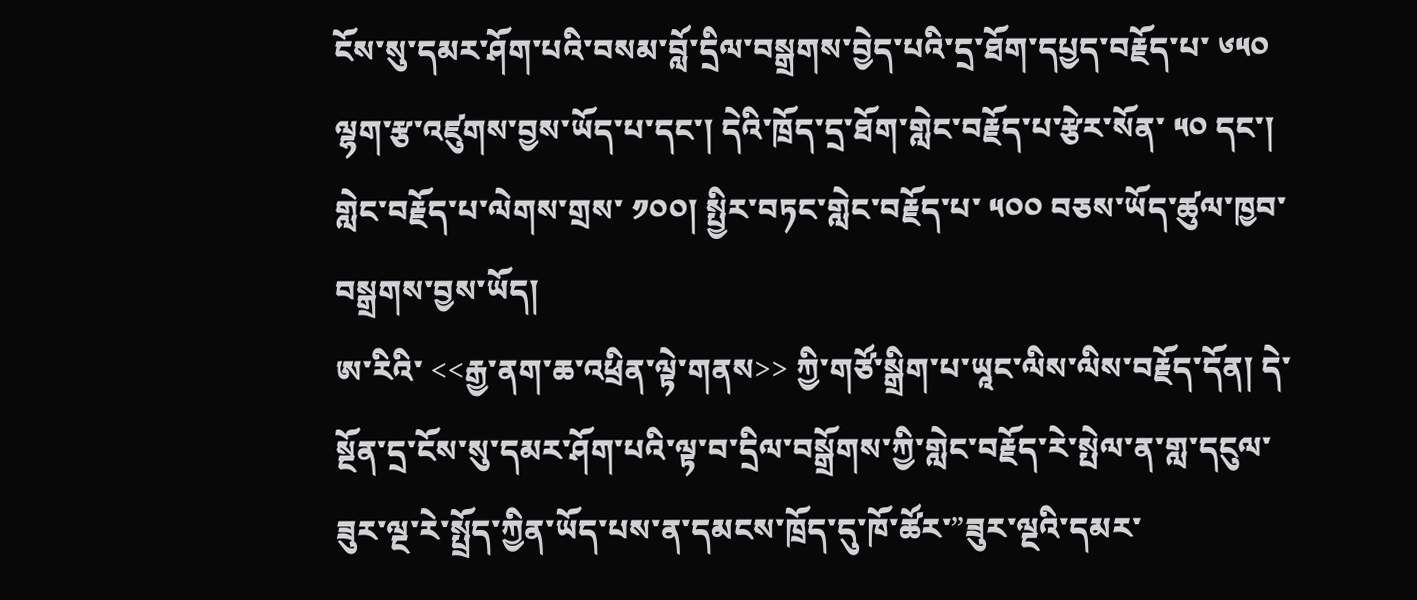ངོས་སུ་དམར་ཤོག་པའི་བསམ་བློ་དྲིལ་བསྒྲགས་བྱེད་པའི་དྲ་ཐོག་དཔྱད་བརྗོད་པ་ ༦༥༠ ལྷག་རྩ་འཛུགས་བྱས་ཡོད་པ་དང་། དེའི་ཁྲོད་དྲ་ཐོག་གླེང་བརྗོད་པ་རྩེར་སོན་ ༥༠ དང་། གླེང་བརྗོད་པ་ལེགས་གྲས་ ༡༠༠། སྤྱིར་བཏང་གླེང་བརྗོད་པ་ ༥༠༠ བཅས་ཡོད་ཚུལ་ཁྱབ་བསྒྲགས་བྱས་ཡོད།
ཨ་རིའི་ <<རྒྱ་ནག་ཆ་འཕྲིན་ལྟེ་གནས>> ཀྱི་གཙོ་སྒྲིག་པ་ཡཱང་ལིས་ལིས་བརྗོད་དོན། དེ་སྔོན་དྲ་ངོས་སུ་དམར་ཤོག་པའི་ལྟ་བ་དྲིལ་བསྒྲོགས་ཀྱི་གླེང་བརྗོད་རེ་སྤེལ་ན་གླ་དངུལ་ཟུར་ལྔ་རེ་སྤྲོད་ཀྱིན་ཡོད་པས་ན་དམངས་ཁྲོད་དུ་ཁོ་ཚོར་”ཟུར་ལྔའི་དམར་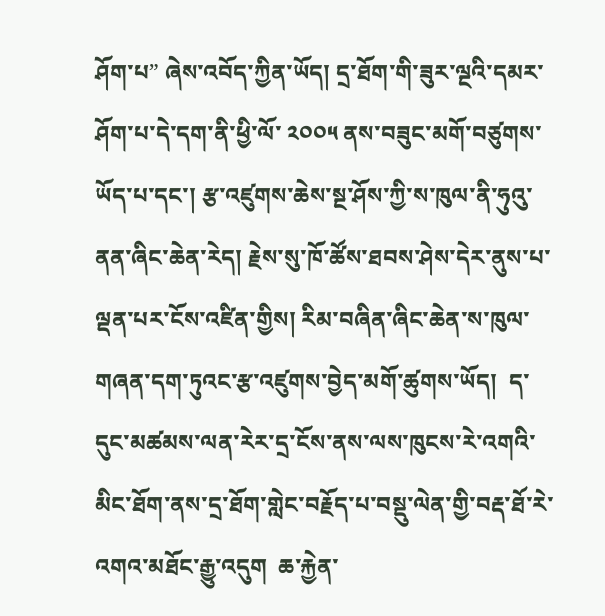ཤོག་པ” ཞེས་འབོད་ཀྱིན་ཡོད། དྲ་ཐོག་གི་ཟུར་ལྔའི་དམར་ཤོག་པ་དེ་དག་ནི་ཕྱི་ལོ་ ༢༠༠༥ ནས་བཟུང་མགོ་བཙུགས་ཡོད་པ་དང་། རྩ་འཛུགས་ཆེས་སྔ་ཤོས་ཀྱི་ས་ཁུལ་ནི་ཧུའུ་ནན་ཞིང་ཆེན་རེད། རྗེས་སུ་ཁོ་ཚོས་ཐབས་ཤེས་དེར་ནུས་པ་ལྡན་པར་ངོས་འཛིན་གྱིས། རིམ་བཞིན་ཞིང་ཆེན་ས་ཁུལ་གཞན་དག་ཏུའང་རྩ་འཛུགས་བྱེད་མགོ་ཚུགས་ཡོད།  ད་དུང་མཚམས་ལན་རེར་དྲ་ངོས་ནས་ལས་ཁུངས་རེ་འགའི་མིང་ཐོག་ནས་དྲ་ཐོག་གླེང་བརྗོད་པ་བསྡུ་ལེན་གྱི་བརྡ་ཐོ་རེ་འགའ་མཐོང་རྒྱུ་འདུག  ཆ་རྐྱེན་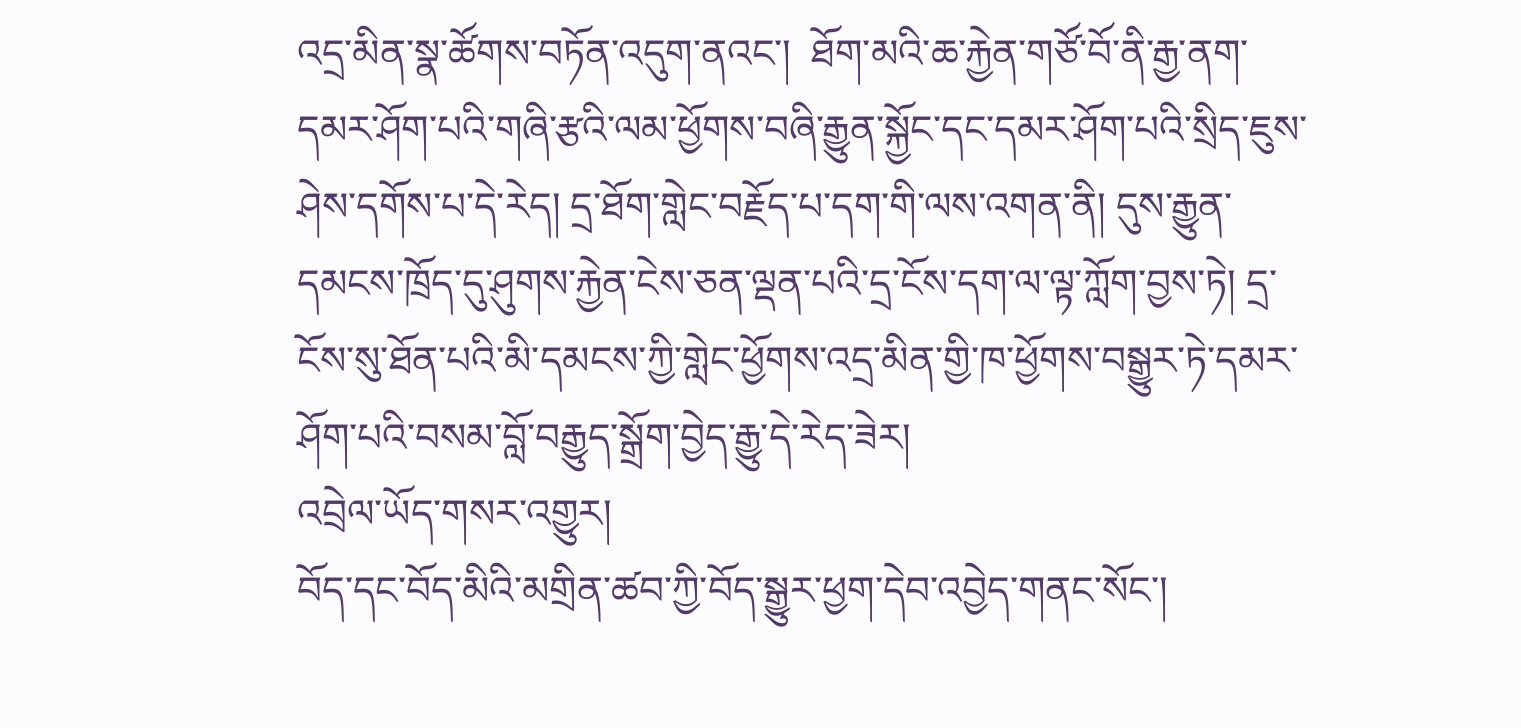འདྲ་མིན་སྣ་ཚོགས་བཏོན་འདུག་ནའང་།  ཐོག་མའི་ཆ་རྐྱེན་གཙོ་བོ་ནི་རྒྱ་ནག་དམར་ཤོག་པའི་གཞི་རྩའི་ལམ་ཕྱོགས་བཞི་རྒྱུན་སྐྱོང་དང་དམར་ཤོག་པའི་སྲིད་ཇུས་ཤེས་དགོས་པ་དེ་རེད། དྲ་ཐོག་གླེང་བརྗོད་པ་དག་གི་ལས་འགན་ནི། དུས་རྒྱུན་དམངས་ཁྲོད་དུ་ཤུགས་རྐྱེན་ངེས་ཅན་ལྡན་པའི་དྲ་ངོས་དག་ལ་ལྟ་ཀློག་བྱས་ཏེ། དྲ་ངོས་སུ་ཐོན་པའི་མི་དམངས་ཀྱི་གླེང་ཕྱོགས་འདྲ་མིན་གྱི་ཁ་ཕྱོགས་བསྒྱུར་ཏེ་དམར་ཤོག་པའི་བསམ་བློ་བརྒྱུད་སྒྲོག་བྱེད་རྒྱུ་དེ་རེད་ཟེར།
འབྲེལ་ཡོད་གསར་འགྱུར།
བོད་དང་བོད་མིའི་མགྲིན་ཚབ་ཀྱི་བོད་སྒྱུར་ཕྱག་དེབ་འབྱེད་གནང་སོང་།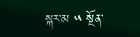སྐར་མ ༥ སྔོན་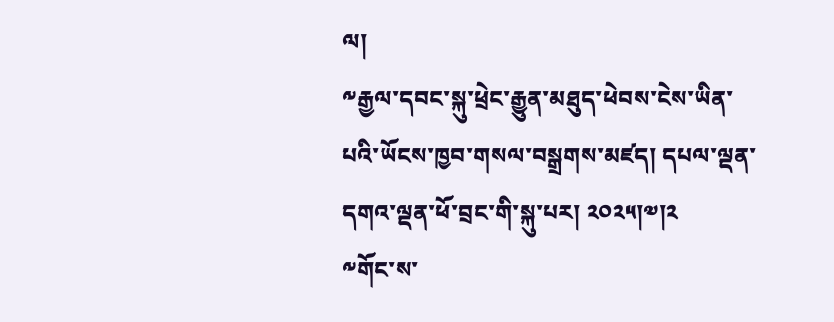ལ།
༸རྒྱལ་དབང་སྐུ་ཕྲེང་རྒྱུན་མཐུད་ཕེབས་ངེས་ཡིན་པའི་ཡོངས་ཁྱབ་གསལ་བསྒྲགས་མཛད། དཔལ་ལྡན་དགའ་ལྡན་ཕོ་བྲང་གི་སྐུ་པར། ༢༠༢༥།༧།༢
༸གོང་ས་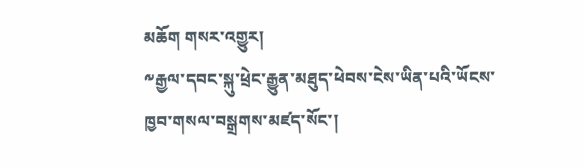མཆོག གསར་འགྱུར།
༸རྒྱལ་དབང་སྐུ་ཕྲེང་རྒྱུན་མཐུད་ཕེབས་ངེས་ཡིན་པའི་ཡོངས་ཁྱབ་གསལ་བསྒྲགས་མཛད་སོང་།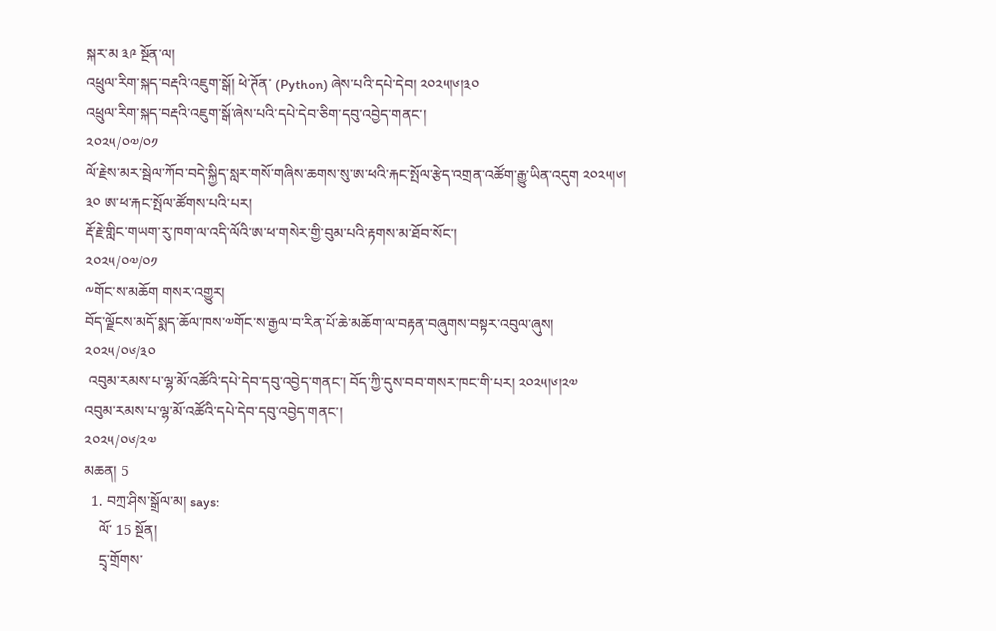སྐར་མ ༣༩ སྔོན་ལ།
འཕྲུལ་རིག་སྐད་བརྡའི་འཇུག་སྒོ། ཕེ་ཊོན་ (Python) ཞེས་པའི་དཔེ་དེབ། ༢༠༢༥།༦།༣༠
འཕྲུལ་རིག་སྐད་བརྡའི་འཇུག་སྒོ་ཞེས་པའི་དཔེ་དེབ་ཅིག་དབུ་འབྱེད་གནང་།
༢༠༢༥/༠༧/༠༡
ལོ་རྗེས་མར་སྦེལ་ཀོབ་བདེ་སྐྱིད་སླར་གསོ་གཞིས་ཆགས་སུ་ཨ་ཕའི་རྐང་སྤོལ་རྩེད་འགྲན་འཚོག་རྒྱུ་ཡིན་འདུག ༢༠༢༥།༦། ༣༠ ཨ་ཕ་རྐང་སྤོལ་ཚོགས་པའི་པར།
རྡོ་རྗེ་གླིང་གཡག་རུ་ཁག་ལ་འདི་ལོའི་ཨ་ཕ་གསེར་གྱི་བུམ་པའི་རྟགས་མ་ཐོབ་སོང་།
༢༠༢༥/༠༧/༠༡
༸གོང་ས་མཆོག གསར་འགྱུར།
བོད་ལྗོངས་མདོ་སྨད་ཆོལ་ཁས་༧གོང་ས་རྒྱལ་བ་རིན་པོ་ཆེ་མཆོག་ལ་བརྟན་བཞུགས་བསྟར་འབུལ་ཞུས།
༢༠༢༥/༠༦/༣༠
 འབུམ་རམས་པ་ལྷ་མོ་འཚོའི་དཔེ་དེབ་དབུ་འབྱེད་གནང་། བོད་ཀྱི་དུས་བབ་གསར་ཁང་གི་པར། ༢༠༢༥།༦།༢༧
འབུམ་རམས་པ་ལྷ་མོ་འཚོའི་དཔེ་དེབ་དབུ་འབྱེད་གནང་།
༢༠༢༥/༠༦/༢༧
མཆན། 5
  1. བཀྲ་ཤིས་སྒྲོལ་མ། says:
    ལོ་ 15 སྔོན།
    དྲྭ་གྲོགས་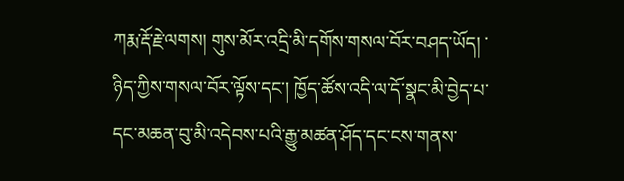ཀརྨ་རྡོ་རྗེ་ལགས། གུས་མོར་འདྲི་མི་དགོས་གསལ་བོར་བཤད་ཡོད། ་ཉིད་ཀྱིས་གསལ་བོར་ལྟོས་དང་། ཁྱོད་ཚོས་འདི་ལ་དོ་སྣང་མི་བྱེད་པ་དང་མཆན་བུ་མི་འདེབས་པའི་རྒྱུ་མཚན་ཤོད་དང་ངས་གནས་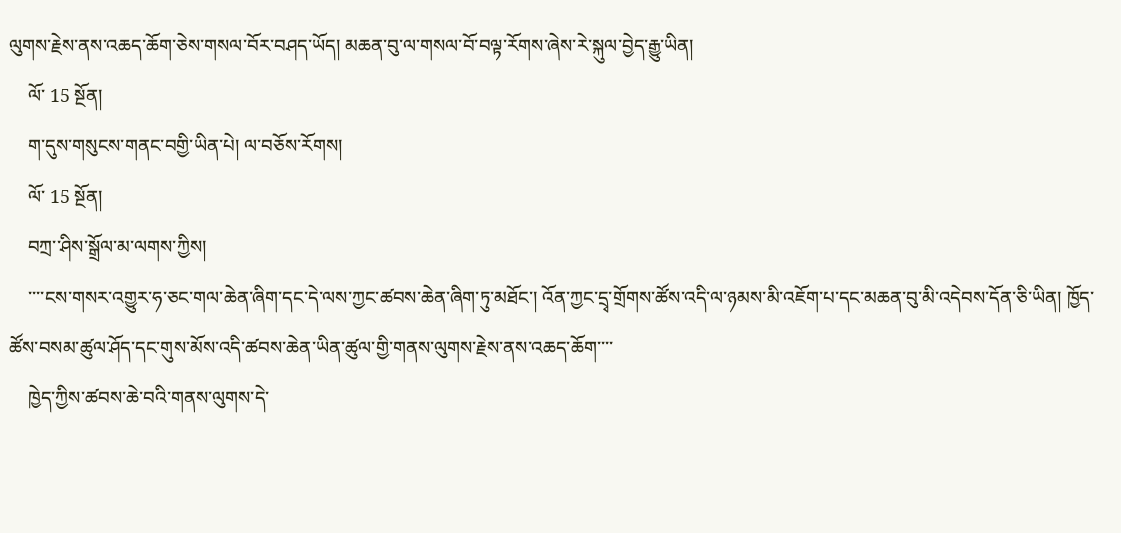ལུགས་རྗེས་ནས་འཆད་ཆོག་ཅེས་གསལ་བོར་བཤད་ཡོད། མཆན་བུ་ལ་གསལ་བོ་བལྟ་རོགས་ཞེས་རེ་སྐུལ་བྱེད་རྒྱུ་ཡིན།
    ལོ་ 15 སྔོན།
    ག་དུས་གསུངས་གནང་བགྱི་ཡིན་པེ། ལ་བཅོས་རོགས།
    ལོ་ 15 སྔོན།
    བཀྲ་་ཤིས་སྒྲོལ་མ་ལགས་ཀྱིས།
    ་་་་ངས་གསར་འགྱུར་ཧ་ཅང་གལ་ཆེན་ཞིག་དང་དེ་ལས་ཀྱང་ཚབས་ཆེན་ཞིག་ཏུ་མཐོང་། འོན་ཀྱང་དྲྭ་གྲོགས་ཚོས་འདི་ལ་ཉམས་མི་འཇོག་པ་དང་མཆན་བུ་མི་འདེབས་དོན་ཅི་ཡིན། ཁྱོད་ཚོས་བསམ་ཚུལ་ཤོད་དང་གུས་མོས་འདི་ཚབས་ཆེན་ཡིན་ཚུལ་གྱི་གནས་ལུགས་རྗེས་ནས་འཆད་ཆོག་་་་
    ཁྱེད་ཀྱིས་ཚབས་ཆེ་བའི་གནས་ལུགས་དེ་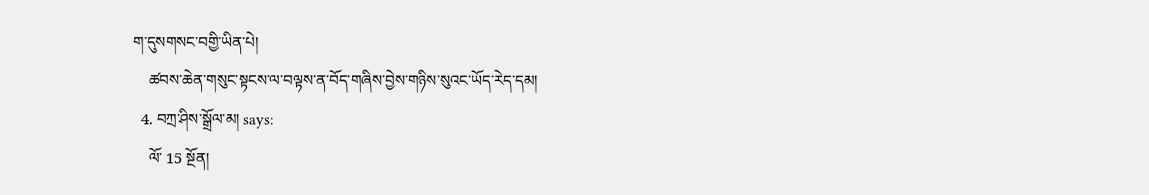ག་དུསགསང་བགྱི་ཡིན་པེ།
    ཚབས་ཆེན་གསུང་སྟངས་ལ་བལྟས་ན་བོད་གཞིས་བྱེས་གཉིས་སུའང་ཡོད་རེད་དམ།
  4. བཀྲ་ཤིས་སྒྲོལ་མ། says:
    ལོ་ 15 སྔོན།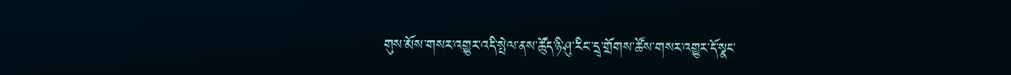གུས་མོས་གསར་འགྱུར་འདི་སྤེལ་ནས་ཚོུད་ཉི་ཤུ་རིང་་དྲྭ་གྲོགས་ཚོས་གསར་འགྱུར་དོ་སྣང་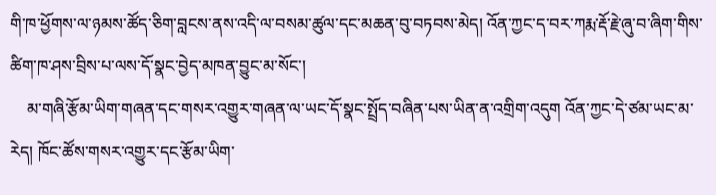གི་ཁ་ཕྱོགས་ལ་ཉམས་ཚོད་ཅིག་བླངས་ནས་འདི་ལ་བསམ་ཚུལ་དང་མཆན་བུ་བཏབས་མེད། འོན་ཀྱང་ད་བར་ཀརྨ་རྡོ་རྗེ་ཞུ་བ་ཞིག་གིས་ཚིག་ཁ་ཤས་བྲིས་པ་ལས་དོ་སྣང་བྱེད་མཁན་བྱུང་མ་སོང་།
    མ་གཞི་རྩོམ་ཡིག་གཞན་དང་གསར་འགྱུར་གཞན་ལ་ཡང་དོ་སྣང་སྤྲོད་བཞིན་པས་ཡིན་ན་འགྲིག་འདུག འོན་ཀྱང་དེ་ཙམ་ཡང་མ་རེད། ཁོང་ཚོས་གསར་འགྱུར་དང་རྩོམ་ཡིག་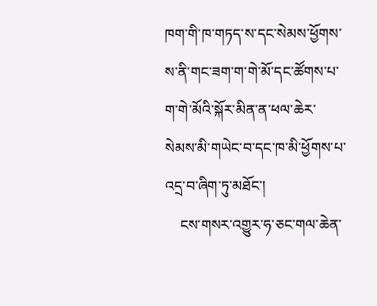ཁག་གི་ཁ་གཏད་ས་དང་སེམས་ཕྱོགས་ས་ནི་གང་ཟག་ག་གེ་མོ་དང་ཚོགས་པ་ག་གེ་མོའི་སྐོར་མིན་ན་ཕལ་ཆེར་སེམས་མི་གཡེང་བ་དང་ཁ་མི་ཕྱོགས་པ་འདྲ་བ་ཞིག་ཏུ་མཐོང་།
    ངས་གསར་འགྱུར་ཧ་ཅང་གལ་ཆེན་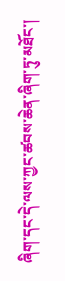ཞིག་དང་དེ་ལས་ཀྱང་ཚབས་ཆེན་ཞིག་ཏུ་མཐོང་།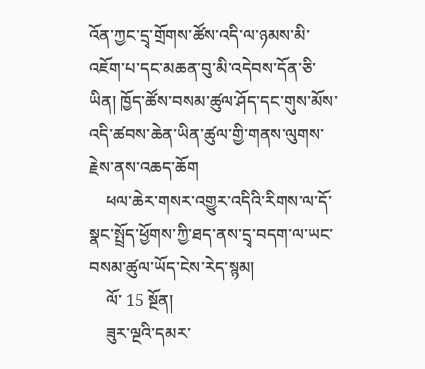འོན་ཀྱང་དྲྭ་གྲོགས་ཚོས་འདི་ལ་ཉམས་མི་འཇོག་པ་དང་མཆན་བུ་མི་འདེབས་དོན་ཅི་ཡིན། ཁྱོད་ཚོས་བསམ་ཚུལ་ཤོད་དང་གུས་མོས་འདི་ཚབས་ཆེན་ཡིན་ཚུལ་གྱི་གནས་ལུགས་རྗེས་ནས་འཆད་ཆོག
    ཕལ་ཆེར་གསར་འགྱུར་འདིའི་རིགས་ལ་དོ་སྣང་སྤྲོད་ཕྱོགས་ཀྱི་ཐད་ནས་དྲྭ་བདག་ལ་ཡང་བསམ་ཚུལ་ཡོད་ངེས་རེད་སྙམ།
    ལོ་ 15 སྔོན།
    ཟུར་ལྔའི་དམར་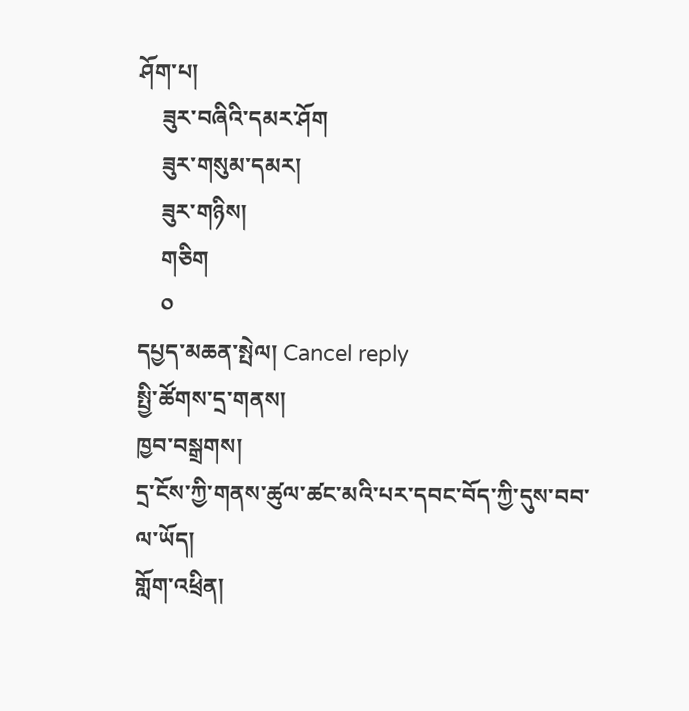ཤོག་པ།
    ཟུར་བཞིའི་དམར་ཤོག
    ཟུར་གསུམ་དམར།
    ཟུར་གཉིས།
    གཅིག
    ༠
དཔྱད་མཆན་སྤེལ། Cancel reply
སྤྱི་ཚོགས་དྲ་གནས།
ཁྱབ་བསྒྲགས།
དྲ་ངོས་ཀྱི་གནས་ཚུལ་ཚང་མའི་པར་དབང་བོད་ཀྱི་དུས་བབ་ལ་ཡོད།
གློག་འཕྲིན།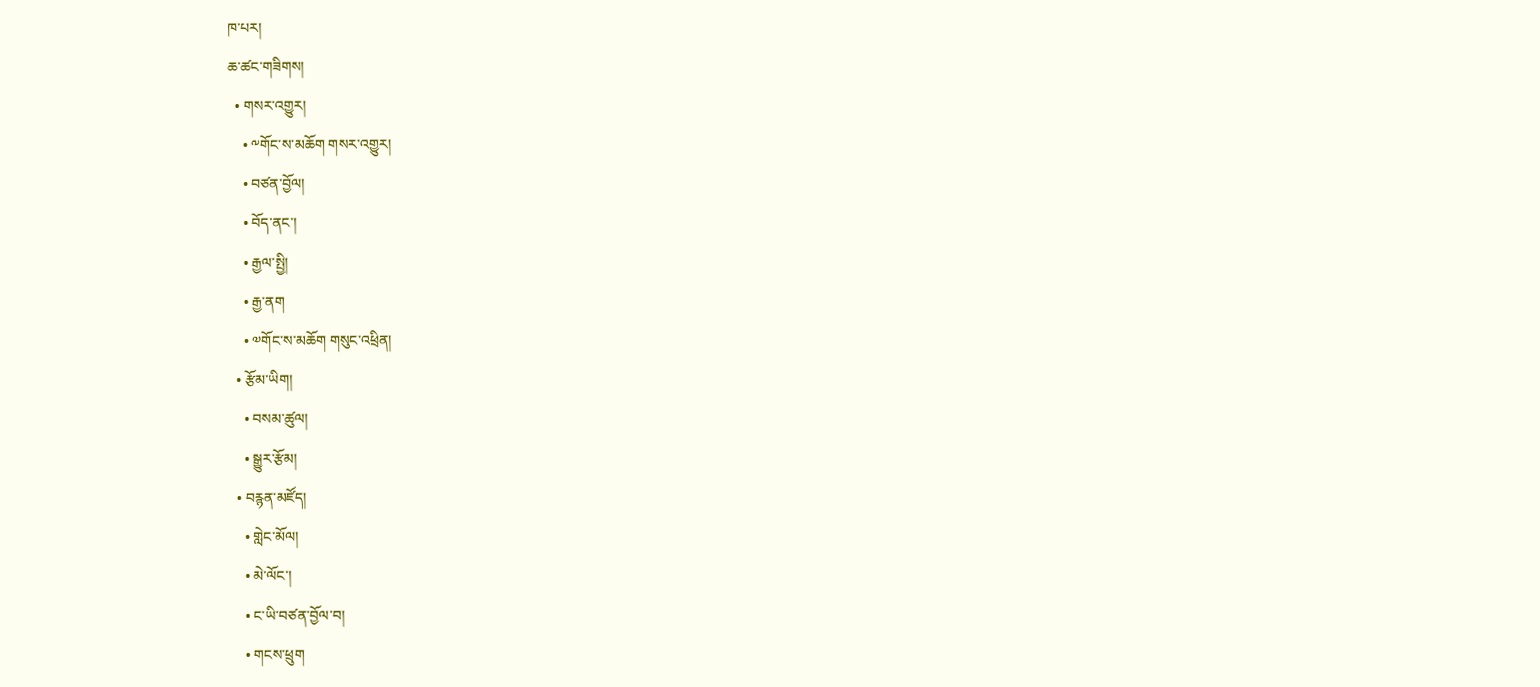ཁ་པར།
ཆ་ཚང་གཟིགས།
  • གསར་འགྱུར།
    • ༸གོང་ས་མཆོག གསར་འགྱུར།
    • བཙན་བྱོལ།
    • བོད་ནང་།
    • རྒྱལ་སྤྱི།
    • རྒྱ་ནག
    • ༧གོང་ས་མཆོག གསུང་འཕྲིན།
  • རྩོམ་ཡིག།
    • བསམ་ཚུལ།
    • སྒྱུར་རྩོམ།
  • བརྙན་མཛོད།
    • གླེང་མོལ།
    • མེ་ལོང་།
    • ང་ཡི་བཙན་བྱོལ་བ།
    • གངས་ཕྲུག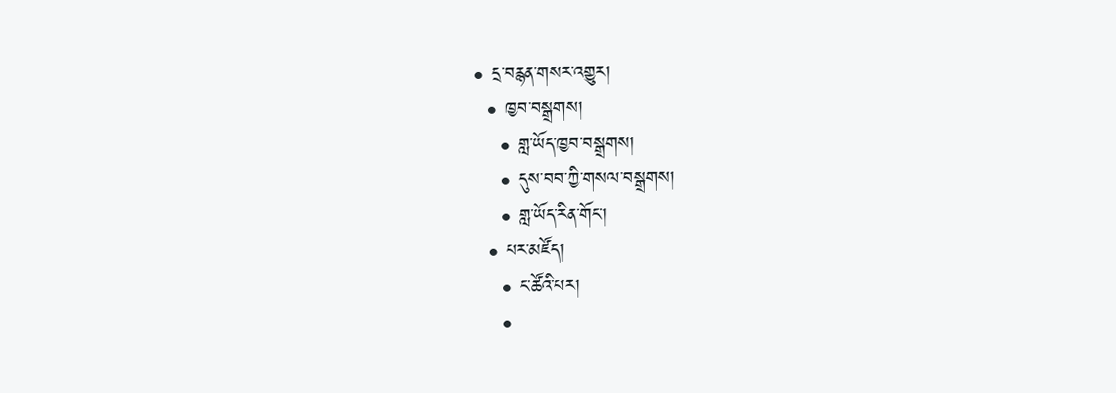• དྲ་བརྙན་གསར་འགྱུར།
  • ཁྱབ་བསྒྲགས།
    • གླ་ཡོད་ཁྱབ་བསྒྲགས།
    • དུས་བབ་ཀྱི་གསལ་བསྒྲགས།
    • གླ་ཡོད་རིན་གོང་།
  • པར་མཛོད།
    • ང་ཚོའི་པར།
    •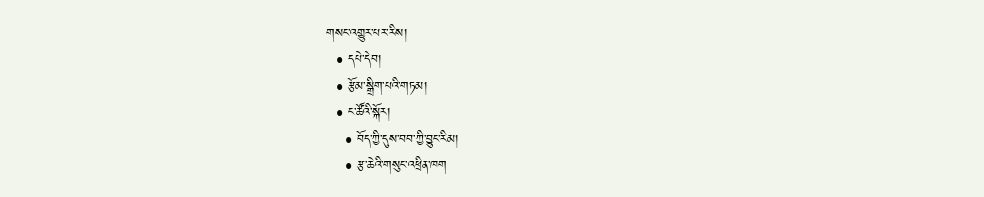གསང་འགྱུར་པར་རིས།
  • དཔེ་དེབ།
  • རྩོམ་སྒྲིག་པའི་གཏམ།
  • ང་ཚོའི་སྐོར།
    • བོད་ཀྱི་དུས་བབ་ཀྱི་བྱུང་རིམ།
    • རྩ་ཆེའི་གསུང་འཕྲིན་ཁག